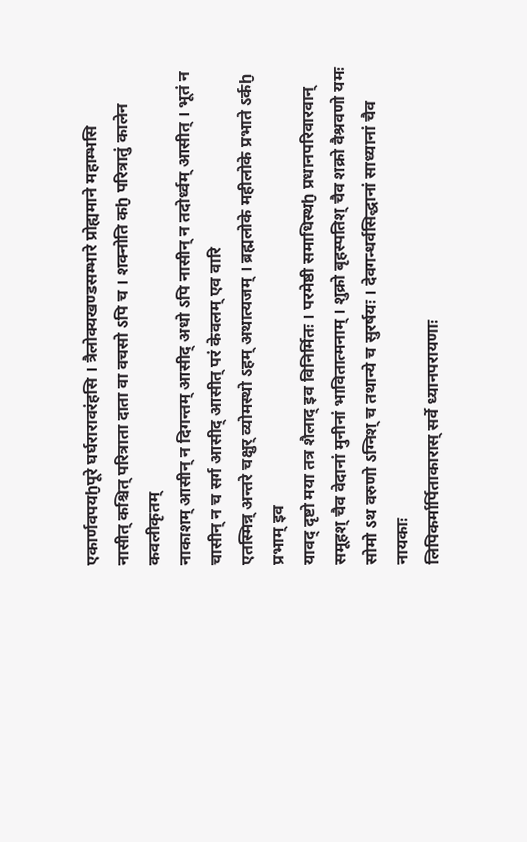एकार्णवपयḫपूरे घर्घरारावरंहसि । त्रैलोक्यखण्डसम्भारे प्रोह्यमाने महाम्भसि
नासीत् कश्चित् परित्राता दाता वा वचसो ऽपि च । शक्नोति कḫ परित्रातुं कालेन कवलीकृतम्
नाकाशम् आसीन् न दिगन्तम् आसीद् अधो ऽपि नासीन् न तदोर्ध्वम् आसीत् । भूतं न चासीन् न च सर्ग आसीद् आसीत् परं केवलम् एव वारि
एतस्मिन्न् अन्तरे चक्षुर् व्योमस्थो ऽहम् अथात्यजम् । ब्रह्मलोके महीलोके प्रभाते ऽर्कḫ प्रभाम् इव
यावद् दृष्टो मया तत्र शैलाद् इव विनिर्मितः । परमेष्ठी समाधिस्थḫ प्रधानपरिवारवान्
समूहश् चैव वेदानां मुनीनां भावितात्मनाम् । शुक्रो बृहस्पतिश् चैव शक्रो वैश्रवणो यमः
सोमो ऽथ वरुणो ऽग्निश् च तथान्ये च सुरर्षयः । देवगन्धर्वसिद्धानां साध्यानां चैव नायकाः
लिपिकर्मार्पिताकारास् सर्वे ध्यानपरायणाः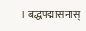। बद्धपद्मासनास्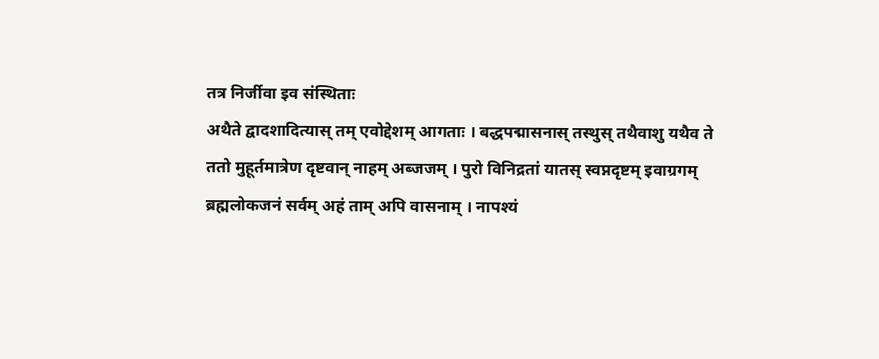तत्र निर्जीवा इव संस्थिताः
अथैते द्वादशादित्यास् तम् एवोद्देशम् आगताः । बद्धपद्मासनास् तस्थुस् तथैवाशु यथैव ते
ततो मुहूर्तमात्रेण दृष्टवान् नाहम् अब्जजम् । पुरो विनिद्रतां यातस् स्वप्नदृष्टम् इवाग्रगम्
ब्रह्मलोकजनं सर्वम् अहं ताम् अपि वासनाम् । नापश्यं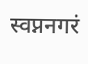स्वप्ननगरं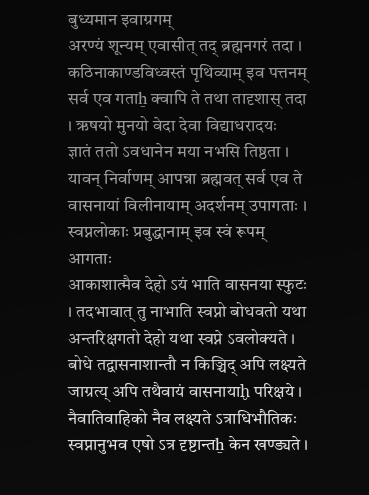बुध्यमान इवाग्रगम्
अरण्यं शून्यम् एवासीत् तद् ब्रह्मनगरं तदा । कठिनाकाण्डविध्वस्तं पृथिव्याम् इव पत्तनम्
सर्व एव गताẖ क्वापि ते तथा तादृशास् तदा । ऋषयो मुनयो वेदा देवा विद्याधरादयः
ज्ञातं ततो ऽवधानेन मया नभसि तिष्ठता । यावन् निर्वाणम् आपन्ना ब्रह्मवत् सर्व एव ते
वासनायां विलीनायाम् अदर्शनम् उपागताः । स्वप्नलोकाः प्रबुद्धानाम् इव स्वं रूपम् आगताः
आकाशात्मैव देहो ऽयं भाति वासनया स्फुटः । तदभावात् तु नाभाति स्वप्नो बोधवतो यथा
अन्तरिक्षगतो देहो यथा स्वप्ने ऽवलोक्यते । बोधे तद्वासनाशान्तौ न किञ्चिद् अपि लक्ष्यते
जाग्रत्य् अपि तथैवायं वासनायाḫ परिक्षये । नैवातिवाहिको नैव लक्ष्यते ऽत्राधिभौतिकः
स्वप्नानुभव एषो ऽत्र दृष्टान्तẖ केन खण्ड्यते ।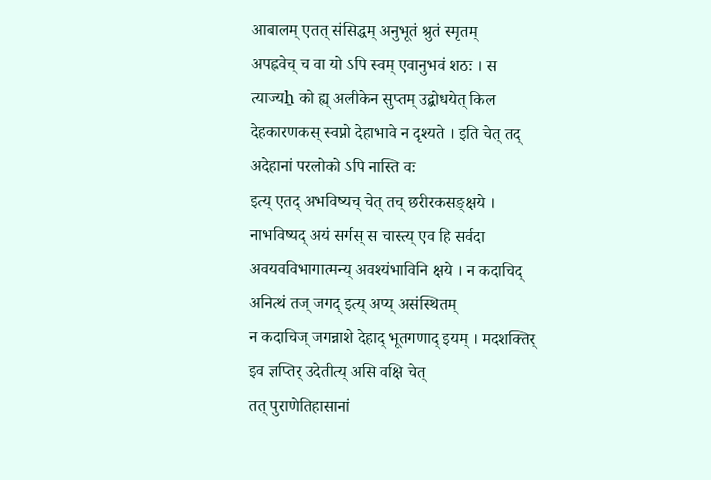आबालम् एतत् संसिद्धम् अनुभूतं श्रुतं स्मृतम्
अपह्नवेच् च वा यो ऽपि स्वम् एवानुभवं शठः । स त्याज्यẖ को ह्य् अलीकेन सुप्तम् उद्बोधयेत् किल
देहकारणकस् स्वप्नो देहाभावे न दृश्यते । इति चेत् तद् अदेहानां परलोको ऽपि नास्ति वः
इत्य् एतद् अभविष्यच् चेत् तच् छरीरकसङ्क्षये । नाभविष्यद् अयं सर्गस् स चास्त्य् एव हि सर्वदा
अवयवविभागात्मन्य् अवश्यंभाविनि क्षये । न कदाचिद् अनित्थं तज् जगद् इत्य् अप्य् असंस्थितम्
न कदाचिज् जगन्नाशे देहाद् भूतगणाद् इयम् । मदशक्तिर् इव ज्ञप्तिर् उदेतीत्य् असि वक्षि चेत्
तत् पुराणेतिहासानां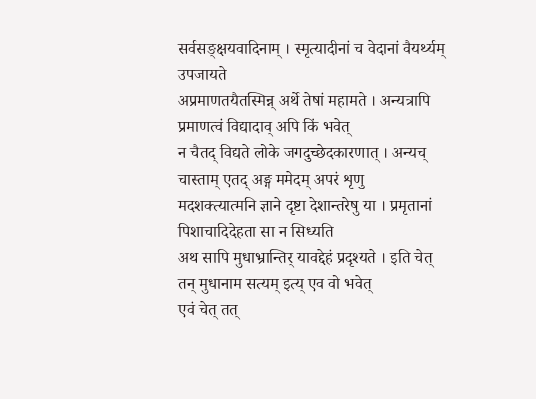सर्वसङ्क्षयवादिनाम् । स्मृत्यादीनां च वेदानां वैयर्थ्यम् उपजायते
अप्रमाणतयैतस्मिन्न् अर्थे तेषां महामते । अन्यत्रापि प्रमाणत्वं विद्यादाव् अपि किं भवेत्
न चैतद् विद्यते लोके जगदुच्छेदकारणात् । अन्यच् चास्ताम् एतद् अङ्ग ममेदम् अपरं शृणु
मदशक्त्यात्मनि ज्ञाने दृष्टा देशान्तरेषु या । प्रमृतानां पिशाचादिदेहता सा न सिध्यति
अथ सापि मुधाभ्रान्तिर् यावद्देहं प्रदृश्यते । इति चेत् तन् मुधानाम सत्यम् इत्य् एव वो भवेत्
एवं चेत् तत्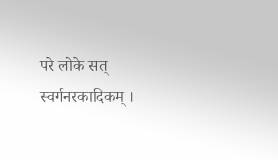परे लोके सत् स्वर्गनरकादिकम् ।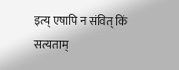इत्य् एषापि न संवित् किं सत्यताम्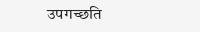उपगच्छति